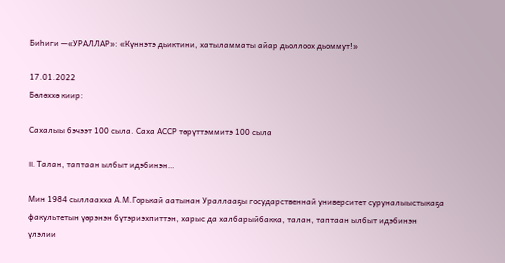Биһиги —«УРАЛЛАР»: «Күннэтэ дьиктини, хатыламматы айар дьоллоох дьоммут!»

17.01.2022
Бөлөххө киир:

Сахалыы бэчээт 100 сыла. Саха АССР төрүттэммитэ 100 сыла

II. Талан, таптаан ылбыт идэбинэн…

Мин 1984 сыллаахха А.М.Горькай аатынан Ураллааҕы государственнай университет суруналыыстыкаҕа факультетын үөрэнэн бүтэриэхпиттэн, харыс да халбарыйбакка, талан, таптаан ылбыт идэбинэн үлэлии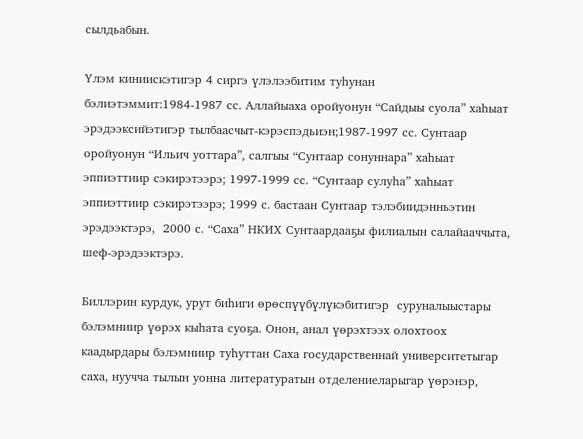сылдьабын.

Үлэм киниискэтигэр 4 сиргэ үлэлээбитим туһунан бэлиэтэммит:1984-1987 сс. Аллайыаха оройуонун “Сайдыы суола” хаһыат эрэдээксийэтигэр тылбаасчыт-кэрэспэдьиэн;1987-1997 сс. Сунтаар оройуонун “Ильич уоттара”, салгыы “Сунтаар сонуннара” хаһыат эппиэттиир сэкирэтээрэ; 1997-1999 сс. “Сунтаар сулуһа” хаһыат эппиэттиир сэкирэтээрэ; 1999 с. бастаан Сунтаар тэлэбиидэнньэтин эрэдээктэрэ,  2000 с. “Саха” НКИХ Сунтаардааҕы филиалын салайааччыта, шеф-эрэдээктэрэ.

Биллэрин курдук, урут биһиги өрөспүүбүлүкэбитигэр  суруналыыстары бэлэмниир үөрэх кыһата суоҕа. Онон, анал үөрэхтээх олохтоох каадырдары бэлэмниир туһуттан Саха государственнай университетыгар саха, нуучча тылын уонна литературатын отделениеларыгар үөрэнэр,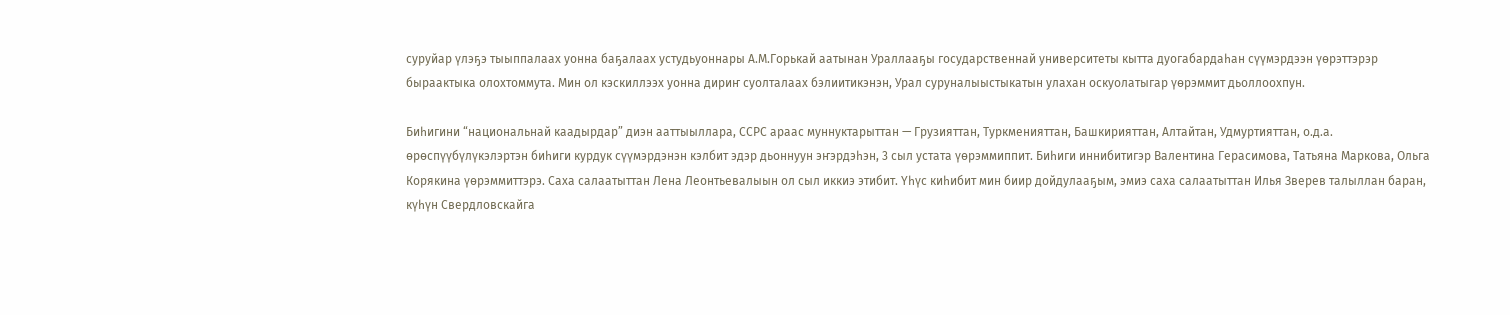суруйар үлэҕэ тыыппалаах уонна баҕалаах устудьуоннары А.М.Горькай аатынан Ураллааҕы государственнай университеты кытта дуогабардаһан сүүмэрдээн үөрэттэрэр быраактыка олохтоммута. Мин ол кэскиллээх уонна дириҥ суолталаах бэлиитикэнэн, Урал суруналыыстыкатын улахан оскуолатыгар үөрэммит дьоллоохпун.

Биһигини “национальнай каадырдар” диэн ааттыыллара, ССРС араас муннуктарыттан — Грузияттан, Туркменияттан, Башкирияттан, Алтайтан, Удмуртияттан, о.д.а. өрөспүүбүлүкэлэртэн биһиги курдук сүүмэрдэнэн кэлбит эдэр дьоннуун эҥэрдэһэн, 3 сыл устата үөрэммиппит. Биһиги иннибитигэр Валентина Герасимова, Татьяна Маркова, Ольга Корякина үөрэммиттэрэ. Саха салаатыттан Лена Леонтьевалыын ол сыл иккиэ этибит. Үһүс киһибит мин биир дойдулааҕым, эмиэ саха салаатыттан Илья Зверев талыллан баран, күһүн Свердловскайга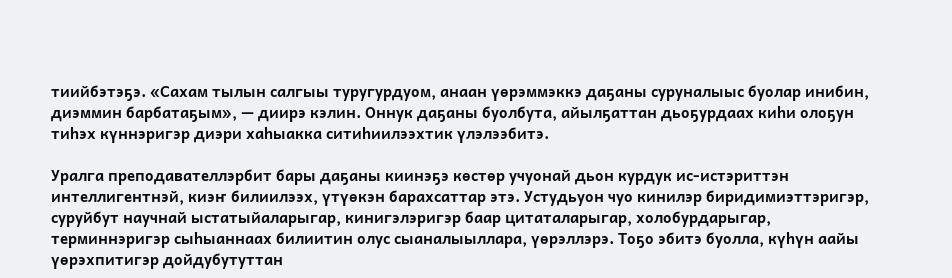тиийбэтэҕэ. «Сахам тылын салгыы туругурдуом, анаан үөрэммэккэ даҕаны суруналыыс буолар инибин, диэммин барбатаҕым», — диирэ кэлин. Оннук даҕаны буолбута, айылҕаттан дьоҕурдаах киһи олоҕун тиһэх күннэригэр диэри хаһыакка ситиһиилээхтик үлэлээбитэ.

Уралга преподавателлэрбит бары даҕаны киинэҕэ көстөр учуонай дьон курдук ис-истэриттэн интеллигентнэй, киэҥ билиилээх, үтүөкэн барахсаттар этэ. Устудьуон чуо кинилэр биридимиэттэригэр, суруйбут научнай ыстатыйаларыгар, кинигэлэригэр баар цитаталарыгар, холобурдарыгар, терминнэригэр сыһыаннаах билиитин олус сыаналыыллара, үөрэллэрэ. Тоҕо эбитэ буолла, күһүн аайы үөрэхпитигэр дойдубутуттан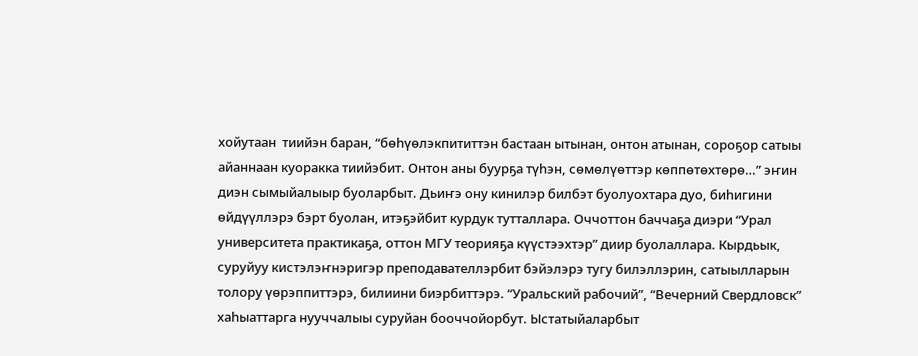хойутаан  тиийэн баран, “бөһүөлэкпититтэн бастаан ытынан, онтон атынан, сороҕор сатыы айаннаан куоракка тиийэбит. Онтон аны буурҕа түһэн, сөмөлүөттэр көппөтөхтөрө…” эҥин диэн сымыйалыыр буоларбыт. Дьиҥэ ону кинилэр билбэт буолуохтара дуо, биһигини өйдүүллэрэ бэрт буолан, итэҕэйбит курдук тутталлара. Оччоттон баччаҕа диэри “Урал университета практикаҕа, оттон МГУ теорияҕа күүстээхтэр” диир буолаллара. Кырдьык, суруйуу кистэлэҥнэригэр преподавателлэрбит бэйэлэрэ тугу билэллэрин, сатыылларын толору үөрэппиттэрэ, билиини биэрбиттэрэ. “Уральский рабочий”, “Вечерний Свердловск” хаһыаттарга нууччалыы суруйан бооччойорбут. Ыстатыйаларбыт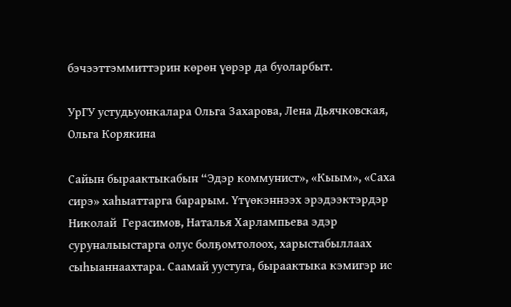бэчээттэммиттэрин көрөн үөрэр да буоларбыт.

УрГУ устудьуонкалара Ольга Захарова, Лена Дьячковская, Ольга Корякина

Сайын быраактыкабын “Эдэр коммунист», «Кыым», «Саха сирэ» хаһыаттарга барарым. Үтүөкэннээх эрэдээктэрдэр Николай  Герасимов, Наталья Харлампьева эдэр суруналыыстарга олус болҕомтолоох, харыстабыллаах сыһыаннаахтара. Саамай уустуга, быраактыка кэмигэр ис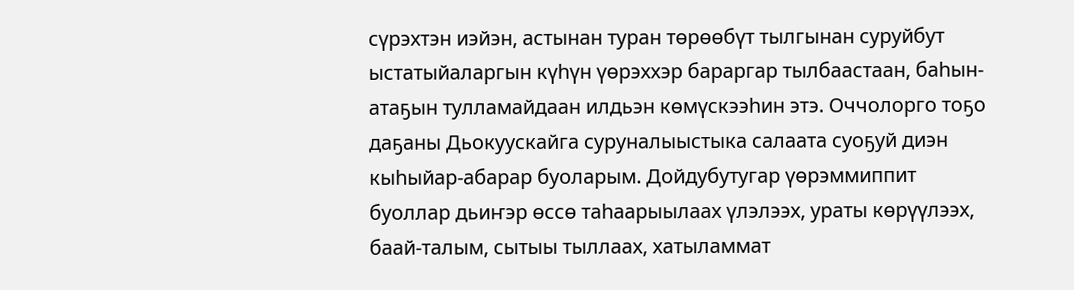сүрэхтэн иэйэн, астынан туран төрөөбүт тылгынан суруйбут ыстатыйаларгын күһүн үөрэххэр бараргар тылбаастаан, баһын-атаҕын тулламайдаан илдьэн көмүскээһин этэ. Оччолорго тоҕо даҕаны Дьокуускайга суруналыыстыка салаата суоҕуй диэн кыһыйар-абарар буоларым. Дойдубутугар үөрэммиппит буоллар дьиҥэр өссө таһаарыылаах үлэлээх, ураты көрүүлээх, баай-талым, сытыы тыллаах, хатыламмат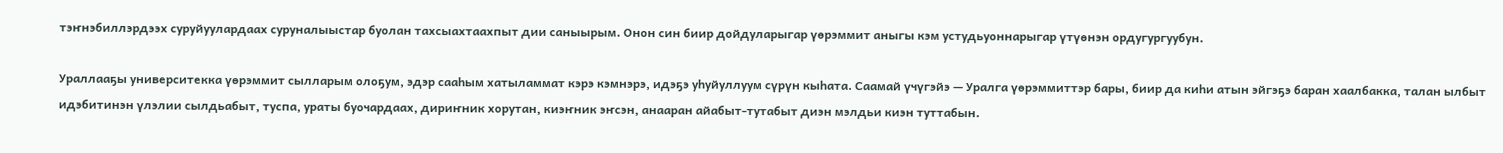тэҥнэбиллэрдээх суруйуулардаах суруналыыстар буолан тахсыахтаахпыт дии саныырым. Онон син биир дойдуларыгар үөрэммит аныгы кэм устудьуоннарыгар үтүөнэн ордугургуубун.

Ураллааҕы университекка үөрэммит сылларым олоҕум, эдэр сааһым хатыламмат кэрэ кэмнэрэ, идэҕэ уһуйуллуум сүрүн кыһата. Саамай үчүгэйэ — Уралга үөрэммиттэр бары, биир да киһи атын эйгэҕэ баран хаалбакка, талан ылбыт идэбитинэн үлэлии сылдьабыт, туспа, ураты буочардаах, дириҥник хорутан, киэҥник эҥсэн, анааран айабыт-тутабыт диэн мэлдьи киэн туттабын.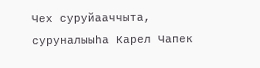Чех суруйааччыта, суруналыыһа Карел Чапек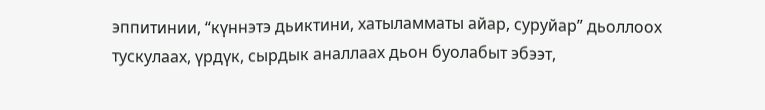эппитинии, “күннэтэ дьиктини, хатыламматы айар, суруйар” дьоллоох тускулаах, үрдүк, сырдык аналлаах дьон буолабыт эбээт,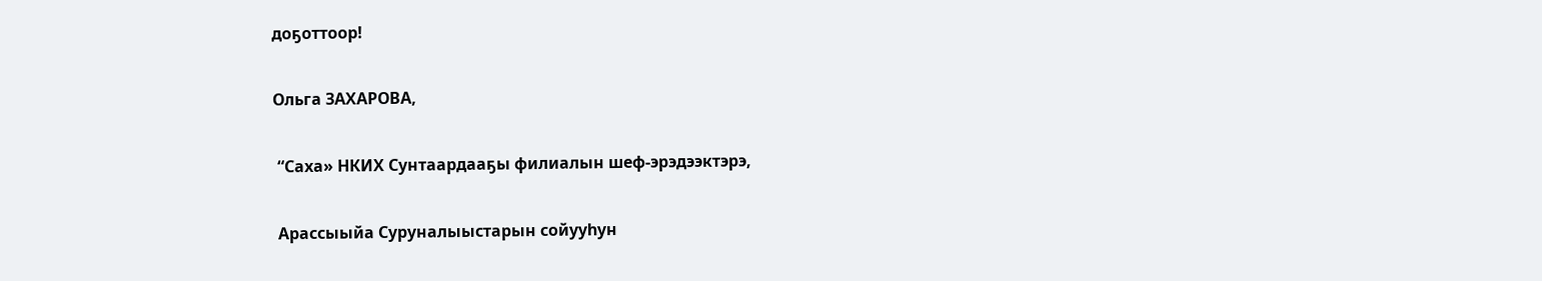доҕоттоор!

Ольга ЗАХАРОВА,

 “Саха» НКИХ Сунтаардааҕы филиалын шеф-эрэдээктэрэ,

 Арассыыйа Суруналыыстарын сойууһун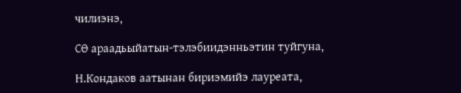чилиэнэ,

СӨ араадьыйатын-тэлэбиидэнньэтин туйгуна,

Н.Кондаков аатынан бириэмийэ лауреата,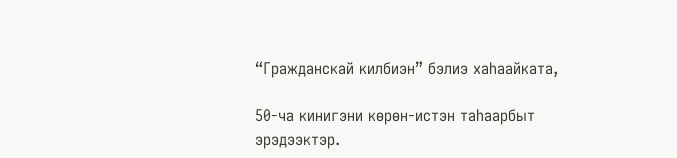“Гражданскай килбиэн” бэлиэ хаһаайката,

50-ча кинигэни көрөн-истэн таһаарбыт эрэдээктэр.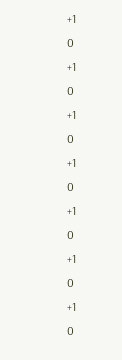+1
0
+1
0
+1
0
+1
0
+1
0
+1
0
+1
0